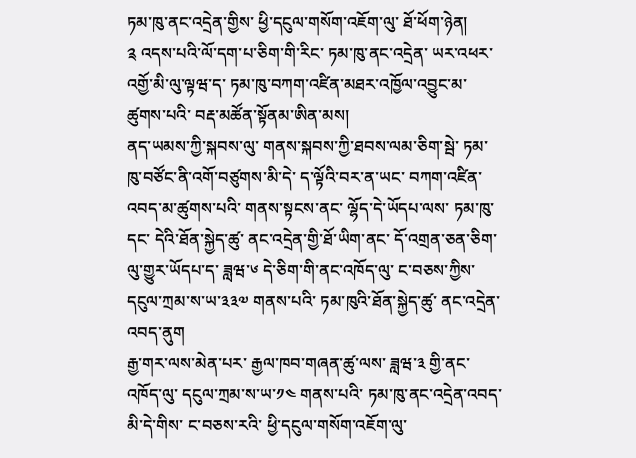ཏམ་ཁུ་ནང་འདྲེན་གྱིས་ ཕྱི་དངུལ་གསོག་འཇོག་ལུ་ ཐོ་ཕོག་ཉེན།
༉ འདས་པའི་ལོ་དག་པ་ཅིག་གི་རིང་ ཏམ་ཁུ་ནང་འདྲེན་ ཡར་འཕར་འགྱོ་མི་ལུ་ལྟཝ་ད་ ཏམ་ཁུ་བཀག་འཛིན་མཐར་འཁྱོལ་འབྱུང་མ་ཚུགས་པའི་ བརྡ་མཚོན་སྟོནམ་ཨིན་མས།
ནད་ཡམས་ཀྱི་སྐབས་ལུ་ གནས་སྐབས་ཀྱི་ཐབས་ལམ་ཅིག་སྦེ་ ཏམ་ཁུ་བཙོང་ནི་འགོ་བཙུགས་མི་དེ་ ད་ལྟོའི་བར་ན་ཡང་ བཀག་འཛིན་འབད་མ་ཚུགས་པའི་ གནས་སྟངས་ནང་ ལྷོད་དེ་ཡོདཔ་ལས་ ཏམ་ཁུ་དང་ དེའི་ཐོན་སྐྱེད་ཚུ་ ནང་འདྲེན་གྱི་ཐོ་ཡིག་ནང་ དོ་འགྲན་ཅན་ཅིག་ལུ་གྱུར་ཡོདཔ་ད་ ཟླཝ་༦ དེ་ཅིག་གི་ནང་འཁོད་ལུ་ ང་བཅས་ཀྱིས་ དངུལ་ཀྲམ་ས་ཡ་༣༣༧ གནས་པའི་ ཏམ་ཁུའི་ཐོན་སྐྱེད་ཚུ་ ནང་འདྲེན་འབད་ནུག
རྒྱ་གར་ལས་མེན་པར་ རྒྱལ་ཁབ་གཞན་ཚུ་ལས་ ཟླཝ་༣ གྱི་ནང་འཁོད་ལུ་ དངུལ་ཀྲམ་ས་ཡ་༡༤ གནས་པའི་ ཏམ་ཁུ་ནང་འདྲེན་འབད་མི་དེ་གིས་ ང་བཅས་རའི་ ཕྱི་དངུལ་གསོག་འཇོག་ལུ་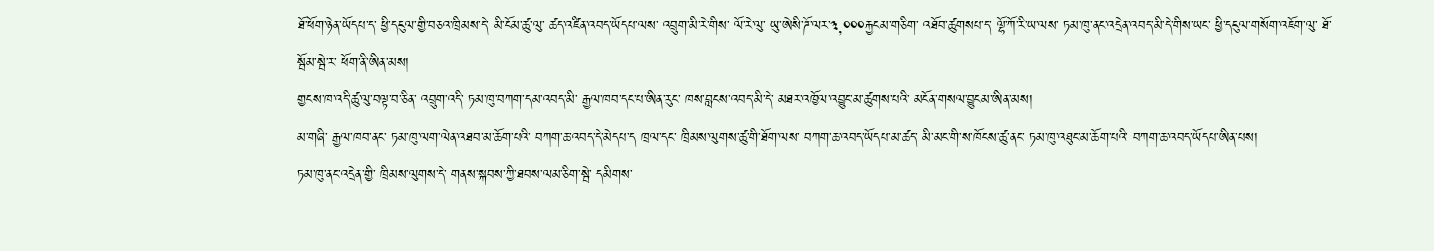ཐོ་ཕོག་ཉེན་ཡོདཔ་ད་ ཕྱི་དངུལ་གྱི་བཅའ་ཁྲིམས་དེ་ མི་ངོམ་ཚུ་ལུ་ ཚད་འཛིན་འབད་ཡོདཔ་ལས་ འབྲུག་མི་རེ་གིས་ ལོ་རེ་ལུ་ ཡུ་ཨེསི་ཌོ་ལར་༣,༠༠༠རྐྱངམ་གཅིག་ འཐོབ་ཚུགསཔ་ད་ ལྷོ་ཀོ་རི་ཡ་ལས་ ཏམ་ཁུ་ནང་འདྲེན་འབད་མི་དེ་གིས་ཡང་ ཕྱི་དངུལ་གསོག་འཇོག་ལུ་ ཐོ་སྦོམ་སྦེ་ར་ ཕོག་ནི་ཨིན་མས།
གྱངས་ཁ་འདི་ཚུ་ལུ་བལྟ་བ་ཅིན་ འབྲུག་འདི་ ཏམ་ཁུ་བཀག་དམ་འབད་མི་ རྒྱལ་ཁབ་དང་པ་ཨིན་རུང་ ཁས་བླངས་འབད་མི་དེ་ མཐར་འཁྱོལ་འབྱུང་མ་ཚུགས་པའི་ མངོན་གསལ་བྱུངམ་ཨིན་མས།
མ་གཞི་ རྒྱལ་ཁབ་ནང་ ཏམ་ཁུ་ལག་ལེན་འཐབ་མ་ཆོག་པའི་ བཀག་ཆ་འབད་དེ་མེདཔ་ད ཁྲལ་དང་ ཁྲིམས་ལུགས་ཚུ་གི་ཐོག་ལས་ བཀག་ཆ་འབད་ཡོདཔ་མ་ཚད་ མི་མང་གི་ས་ཁོངས་ཚུ་ནང་ ཏམ་ཁུ་འཐུང་མ་ཆོག་པའི་ བཀག་ཆ་འབད་ཡོདཔ་ཨིན་པས།
ཏམ་ཁུ་ནང་འདྲེན་གྱི་ ཁྲིམས་ལུགས་དེ་ གནས་སྐབས་ཀྱི་ཐབས་ལམ་ཅིག་སྦེ་ དམིགས་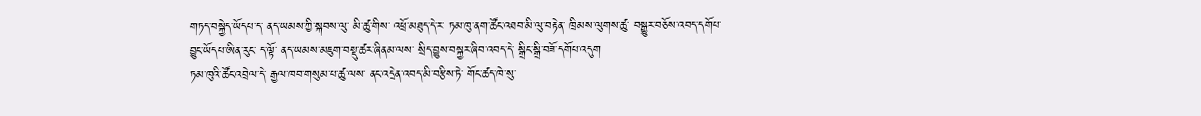གཏད་བསྐྱེད་ཡོདཔ་ད་ ནད་ཡམས་ཀྱི་སྐབས་ལུ་ མི་ཚུ་གིས་ འཕྲོ་མཐུད་དེ་ར་ ཏམ་ཁུ་ནག་ཚོང་འཐབ་མི་ལུ་བརྟེན་ ཁྲིམས་ལུགས་ཚུ་ བསྒྱུར་བཅོས་འབད་དགོཔ་བྱུང་ཡོདཔ་ཨིན་རུང་ ད་ལྟོ་ ནད་ཡམས་མཇུག་བསྡུ་ཚར་ཞིནམ་ལས་ སྲིད་བྱུས་བསྐྱར་ཞིབ་འབད་དེ་ སྒྲིང་སྒྲི་བཟོ་དགོཔ་འདུག
ཏམ་ཁུའི་ཚོང་འབྲེལ་དེ་ རྒྱལ་ཁབ་གསུམ་པ་ཚུ་ལས་ ནང་འདྲེན་འབད་མི་བརྩིས་ཏེ་ གོང་ཚད་ཁེ་སུ་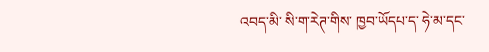འབད་མི་ སི་ག་རེཊ་གིས་ ཁྱབ་ཡོདཔ་ད་ ཧེ་མ་དང་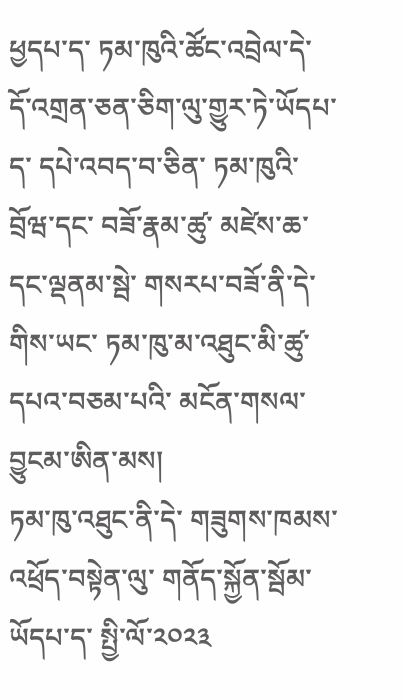ཕྱདཔ་ད་ ཏམ་ཁུའི་ཚོང་འབྲེལ་དེ་ དོ་འགྲན་ཅན་ཅིག་ལུ་གྱུར་ཏེ་ཡོདཔ་ད་ དཔེ་འབད་བ་ཅིན་ ཏམ་ཁུའི་བྲོཝ་དང་ བཟོ་རྣམ་ཚུ་ མཛེས་ཆ་དང་ལྡནམ་སྦེ་ གསརཔ་བཟོ་ནི་དེ་གིས་ཡང་ ཏམ་ཁུ་མ་འཐུང་མི་ཚུ་ དཔའ་བཅམ་པའི་ མངོན་གསལ་བྱུངམ་ཨིན་མས།
ཏམ་ཁུ་འཐུང་ནི་དེ་ གཟུགས་ཁམས་འཕྲོད་བསྟེན་ལུ་ གནོད་སྐྱོན་སྦོམ་ཡོདཔ་ད་ སྤྱི་ལོ་༢༠༢༣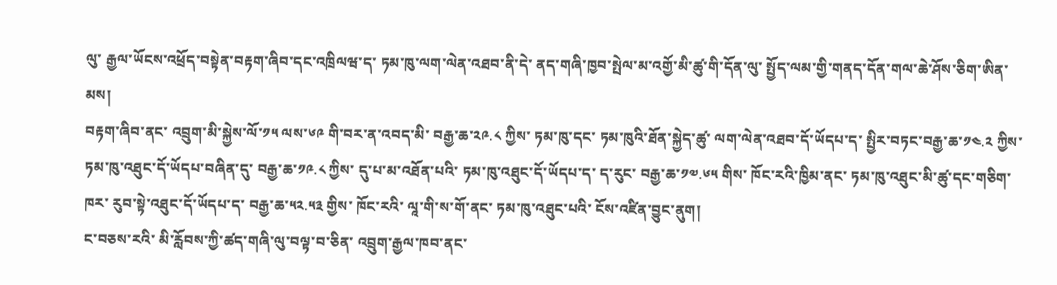ལུ་ རྒྱལ་ཡོངས་འཕྲོད་བསྟེན་བརྟག་ཞིབ་དང་འཁྲིལཝ་ད་ ཏམ་ཁུ་ལག་ལེན་འཐབ་ནི་དེ་ ནད་གཞི་ཁྱབ་སྤེལ་མ་འགྱོ་མི་ཚུ་གི་དོན་ལུ་ སྤྱོད་ལམ་གྱི་གནད་དོན་གལ་ཆེ་ཤོས་ཅིག་ཨིན་མས།
བརྟག་ཞིབ་ནང་ འབྲུག་མི་སྐྱེས་ལོ་༡༥ ལས་༦༩ གི་བར་ན་འབད་མི་ བརྒྱ་ཆ་༢༩.༨ ཀྱིས་ ཏམ་ཁུ་དང་ ཏམ་ཁུའི་ཐོན་སྐྱེད་ཚུ་ ལག་ལེན་འཐབ་དོ་ཡོདཔ་ད་ སྤྱིར་བཏང་བརྒྱ་ཆ་༡༤.༢ ཀྱིས་ ཏམ་ཁུ་འཐུང་དོ་ཡོདཔ་བཞིན་དུ་ བརྒྱ་ཆ་༡༩.༨ ཀྱིས་ དུ་པ་མ་འཐོན་པའི་ ཏམ་ཁུ་འཐུང་དོ་ཡོདཔ་ད་ ད་རུང་ བརྒྱ་ཆ་༡༧.༦༥ གིས་ ཁོང་རའི་ཁྱིམ་ནང་ ཏམ་ཁུ་འཐུང་མི་ཚུ་དང་གཅིག་ཁར་ རུབ་སྟེ་འཐུང་དོ་ཡོདཔ་ད་ བརྒྱ་ཆ་༥༢.༥༣ གྱིས་ ཁོང་རའི་ ལཱ་གི་ས་གོ་ནང་ ཏམ་ཁུ་འཐུང་པའི་ ངོས་འཛིན་བྱུང་ནུག།
ང་བཅས་རའི་ མི་རློབས་ཀྱི་ཚད་གཞི་ལུ་བལྟ་བ་ཅིན་ འབྲུག་རྒྱལ་ཁབ་ནང་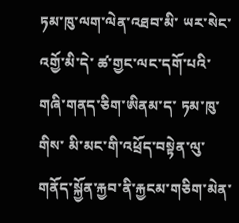ཏམ་ཁུ་ལག་ལེན་འཐབ་མི་ ཡར་སེང་འགྱོ་མི་དེ་ ཚ་གྱང་ལང་དགོ་པའི་ གཞི་གནད་ཅིག་ཨིནམ་ད་ ཏམ་ཁུ་གིས་ མི་མང་གི་འཕྲོད་བསྟེན་ལུ་ གནོད་སྐྱོན་རྐྱབ་ནི་རྐྱངམ་གཅིག་མེན་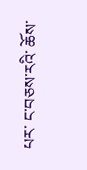པར་ ང་བཅས་རའི་ ཆོས་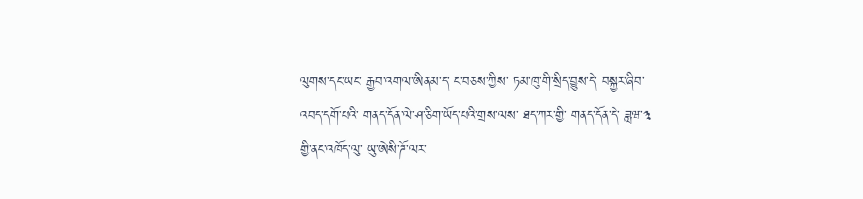ལུགས་དང་ཡང་ རྒྱབ་འགལ་ཨིནམ་ད་ ང་བཅས་ཀྱིས་ ཏམ་ཁུ་གི་སྲིད་བྱུས་དེ་ བསྐྱར་ཞིབ་འབད་དགོ་པའི་ གནད་དོན་ལེ་ཤ་ཅིག་ཡོད་པའི་གྲས་ལས་ ཐད་ཀར་གྱི་ གནད་དོན་དེ་ ཟླཝ་༣ གྱི་ནང་འཁོད་ལུ་ ཡུ་ཨེསི་ཌོ་ལར་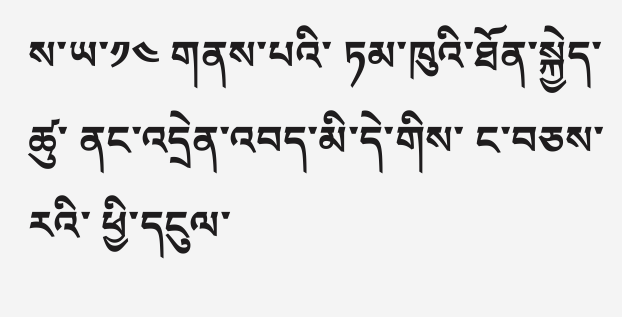ས་ཡ་༡༤ གནས་པའི་ ཏམ་ཁུའི་ཐོན་སྐྱེད་ཚུ་ ནང་འདྲེན་འབད་མི་དེ་གིས་ ང་བཅས་རའི་ ཕྱི་དངུལ་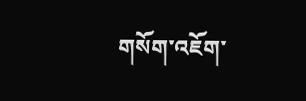གསོག་འཇོག་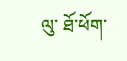ལུ་ ཐོ་ཕོག་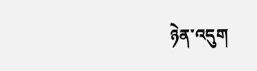ཉེན་འདུག